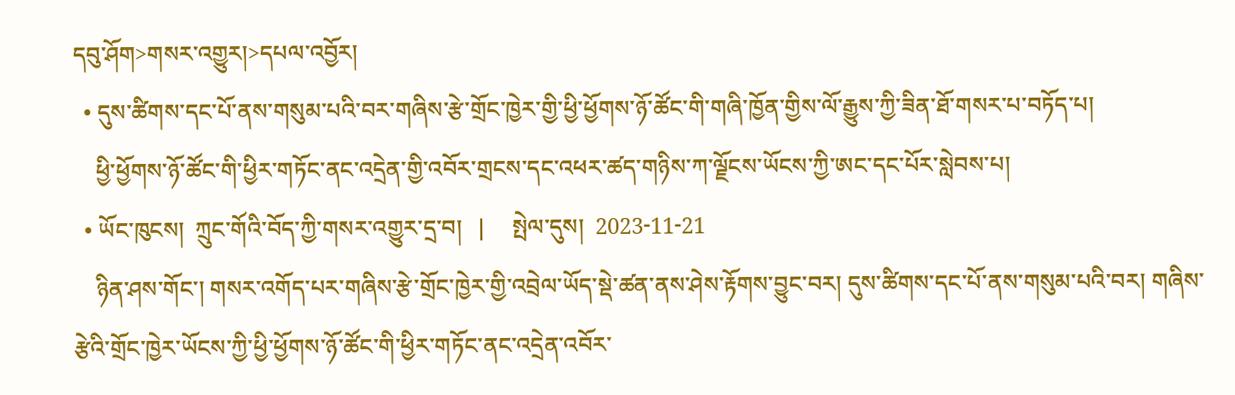དབུ་ཤོག>གསར་འགྱུར།>དཔལ་འབྱོར།
  • དུས་ཚིགས་དང་པོ་ནས་གསུམ་པའི་བར་གཞིས་རྩེ་གྲོང་ཁྱེར་གྱི་ཕྱི་ཕྱོགས་ཉོ་ཚོང་གི་གཞི་ཁྱོན་གྱིས་ལོ་རྒྱུས་ཀྱི་ཟིན་ཐོ་གསར་པ་བཏོད་པ།
    ཕྱི་ཕྱོགས་ཉོ་ཚོང་གི་ཕྱིར་གཏོང་ནང་འདྲེན་གྱི་འབོར་གྲངས་དང་འཕར་ཚད་གཉིས་ཀ་ལྗོངས་ཡོངས་ཀྱི་ཨང་དང་པོར་སླེབས་པ།
  • ཡོང་ཁུངས།  ཀྲུང་གོའི་བོད་ཀྱི་གསར་འགྱུར་དྲ་བ།   |     སྤེལ་དུས།  2023-11-21
    ཉིན་ཤས་གོང་། གསར་འགོད་པར་གཞིས་རྩེ་གྲོང་ཁྱེར་གྱི་འབྲེལ་ཡོད་སྡེ་ཚན་ནས་ཤེས་རྟོགས་བྱུང་བར། དུས་ཚིགས་དང་པོ་ནས་གསུམ་པའི་བར། གཞིས་རྩེའི་གྲོང་ཁྱེར་ཡོངས་ཀྱི་ཕྱི་ཕྱོགས་ཉོ་ཚོང་གི་ཕྱིར་གཏོང་ནང་འདྲེན་འབོར་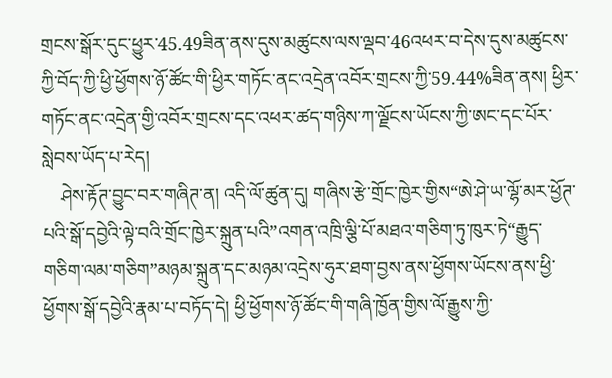གྲངས་སྒོར་དུང་ཕྱུར་45.49ཟིན་ནས་དུས་མཚུངས་ལས་ལྡབ་46འཕར་བ་དེས་དུས་མཚུངས་ཀྱི་བོད་ཀྱི་ཕྱི་ཕྱོགས་ཉོ་ཚོང་གི་ཕྱིར་གཏོང་ནང་འདྲེན་འབོར་གྲངས་ཀྱི་59.44%ཟིན་ནས། ཕྱིར་གཏོང་ནང་འདྲེན་གྱི་འབོར་གྲངས་དང་འཕར་ཚད་གཉིས་ཀ་ལྗོངས་ཡོངས་ཀྱི་ཨང་དང་པོར་སླེབས་ཡོད་པ་རེད།
    ཤེས་རྟོཊ་བྱུང་བར་གཞིཊ་ན། འདི་ལོ་ཚུན་དུ། གཞིས་རྩེ་གྲོང་ཁྱེར་གྱིས“ཨེ་ཤེ་ཡ་ལྷོ་མར་ཕྱོཊ་པའི་སྒོ་དབྱེའི་ལྟེ་བའི་གྲོང་ཁྱེར་སྐྲུན་པའི”འགན་འཁྲི་ལྕི་པོ་མཐའ་གཅིག་ཏུ་ཁུར་ཏེ“རྒྱུད་གཅིག་ལམ་གཅིག”མཉམ་སྐྲུན་དང་མཉམ་འདྲེས་ཧུར་ཐག་བྱས་ནས་ཕྱོགས་ཡོངས་ནས་ཕྱི་ཕྱོགས་སྒོ་དབྱེའི་རྣམ་པ་བཏོད་དེ། ཕྱི་ཕྱོགས་ཉོ་ཚོང་གི་གཞི་ཁྱོན་གྱིས་ལོ་རྒྱུས་ཀྱི་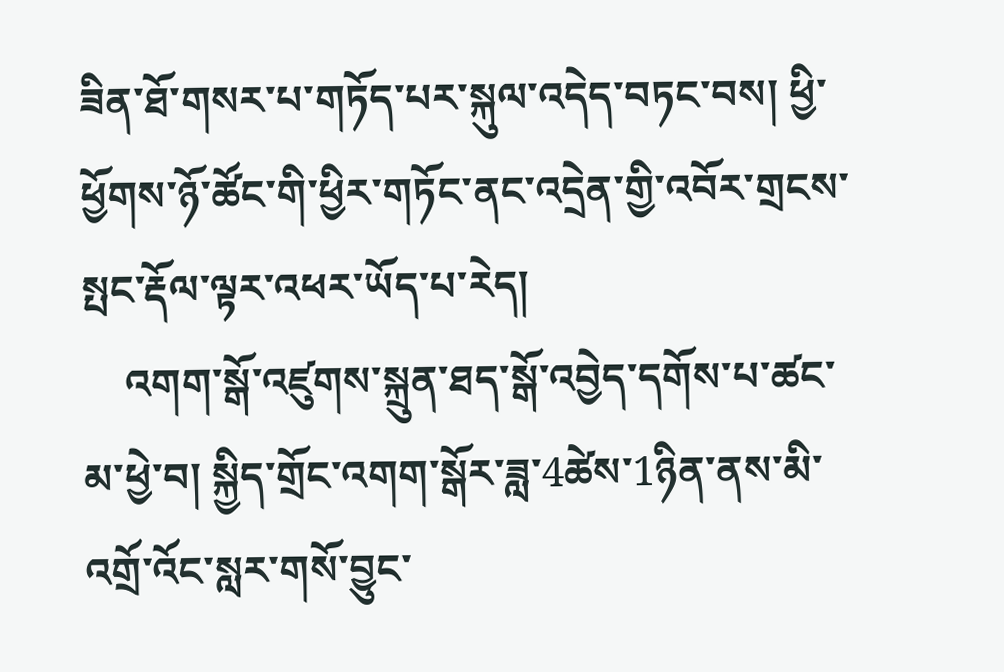ཟིན་ཐོ་གསར་པ་གཏོད་པར་སྐུལ་འདེད་བཏང་བས། ཕྱི་ཕྱོགས་ཉོ་ཚོང་གི་ཕྱིར་གཏོང་ནང་འདྲེན་གྱི་འབོར་གྲངས་སྤང་རྡོལ་ལྟར་འཕར་ཡོད་པ་རེད།
    འགག་སྒོ་འཛུགས་སྐྲུན་ཐད་སྒོ་འབྱེད་དགོས་པ་ཚང་མ་ཕྱེ་བ། སྐྱིད་གྲོང་འགག་སྒོར་ཟླ་4ཚེས་1ཉིན་ནས་མི་འགྲོ་འོང་སླར་གསོ་བྱུང་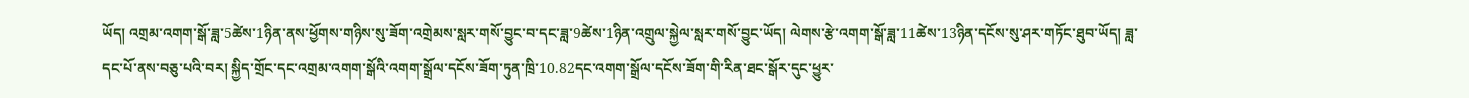ཡོད། འགྲམ་འགག་སྒོ་ཟླ་5ཚེས་1ཉིན་ནས་ཕྱོགས་གཉིས་སུ་ཟོག་འགྲེམས་སླར་གསོ་བྱུང་བ་དང་ཟླ་9ཚེས་1ཉིན་འགྲུལ་སྐྱེལ་སླར་གསོ་བྱུང་ཡོད། ལེགས་རྩེ་འགག་སྒོ་ཟླ་11ཚེས་13ཉིན་དངོས་སུ་ཤར་གཏོང་ཐུབ་ཡོད། ཟླ་དང་པོ་ནས་བཅུ་པའི་བར། སྐྱིད་གྲོང་དང་འགྲམ་འགག་སྒོའི་འགག་སྒྲོལ་དངོས་ཟོག་ཏུན་ཁྲི་10.82དང་འགག་སྒྲོལ་དངོས་ཟོག་གི་རིན་ཐང་སྒོར་དུང་ཕྱུར་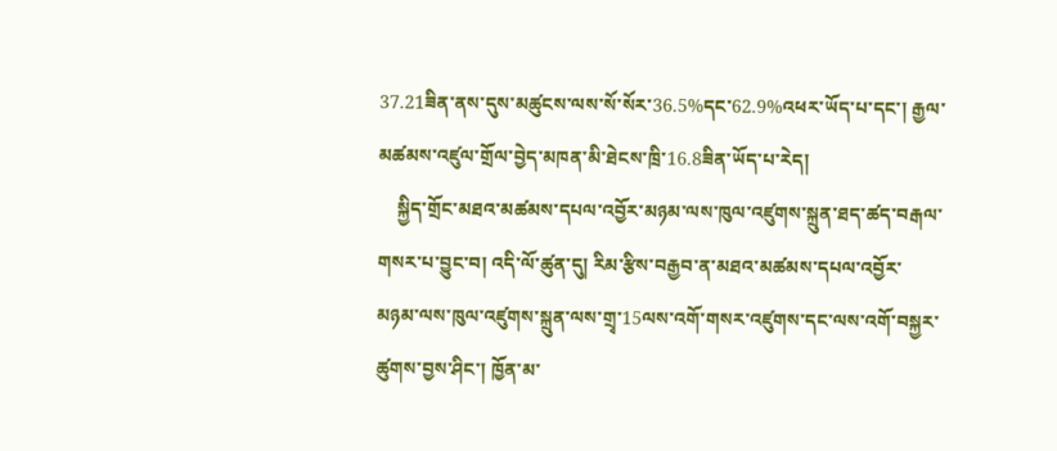37.21ཟིན་ནས་དུས་མཚུངས་ལས་སོ་སོར་36.5%དང་62.9%འཕར་ཡོད་པ་དང་། རྒྱལ་མཚམས་འཛུལ་གྲོལ་བྱེད་མཁན་མི་ཐེངས་ཁྲི་16.8ཟིན་ཡོད་པ་རེད།
    སྐྱིད་གྲོང་མཐའ་མཚམས་དཔལ་འབྱོར་མཉམ་ལས་ཁུལ་འཛུགས་སྐྲུན་ཐད་ཚད་བརྒལ་གསར་པ་བྱུང་བ། འདི་ལོ་ཚུན་དུ། རིམ་རྩིས་བརྒྱབ་ན་མཐའ་མཚམས་དཔལ་འབྱོར་མཉམ་ལས་ཁུལ་འཛུགས་སྐྲུན་ལས་གྲྭ་15ལས་འགོ་གསར་འཛུགས་དང་ལས་འགོ་བསྐྱར་ཚུགས་བྱས་ཤིང་། ཁྱོན་མ་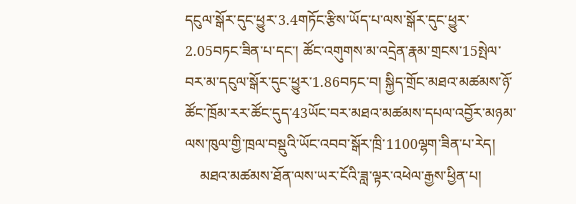དངུལ་སྒོར་དུང་ཕྱུར་3.4གཏོང་རྩིས་ཡོད་པ་ལས་སྒོར་དུང་ཕྱུར་2.05བཏང་ཟིན་པ་དང་། ཚོང་འགུགས་མ་འདྲེན་རྣམ་གྲངས་15སྤེལ་བར་མ་དངུལ་སྒོར་དུང་ཕྱུར་1.86བཏང་བ། སྐྱིད་གྲོང་མཐའ་མཚམས་ཉོ་ཚོང་ཁྲོམ་རར་ཚོང་དུད་43ཡོང་བར་མཐའ་མཚམས་དཔལ་འབྱོར་མཉམ་ལས་ཁུལ་གྱི་ཁྲལ་བསྡུའི་ཡོང་འབབ་སྒོར་ཁྲི་1100ལྷག་ཟིན་པ་རེད།
    མཐའ་མཚམས་ཐོན་ལས་ཡར་ངོའི་ཟླ་ལྟར་འཕེལ་རྒྱས་ཕྱིན་པ།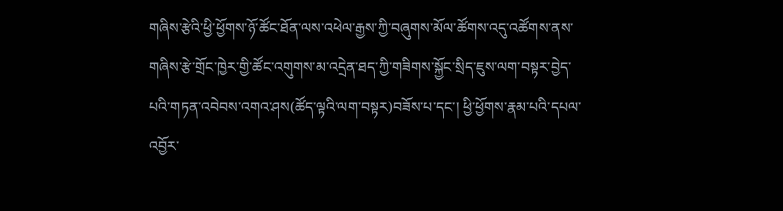གཞིས་རྩེའི་ཕྱི་ཕྱོགས་ཉོ་ཚོང་ཐོན་ལས་འཕེལ་རྒྱས་ཀྱི་བཞུགས་མོལ་ཚོགས་འདུ་འཚོགས་ནས་གཞིས་རྩེ་གྲོང་ཁྱེར་གྱི་ཚོང་འགུགས་མ་འདྲེན་ཐད་ཀྱི་གཟིགས་སྐྱོང་སྲིད་ཇུས་ལག་བསྟར་བྱེད་པའི་གཏན་འབེབས་འགའ་ཤས(ཚོད་ལྟའི་ལག་བསྟར)བཟོས་པ་དང་། ཕྱི་ཕྱོགས་རྣམ་པའི་དཔལ་འབྱོར་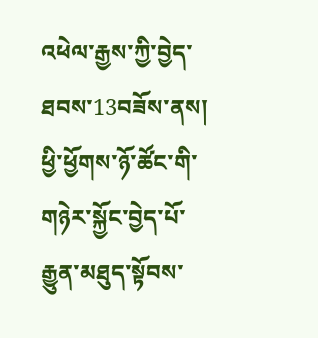འཕེལ་རྒྱས་ཀྱི་བྱེད་ཐབས་13བཟོས་ནས། ཕྱི་ཕྱོགས་ཉོ་ཚོང་གི་གཉེར་སྐྱོང་བྱེད་པོ་རྒྱུན་མཐུད་སྟོབས་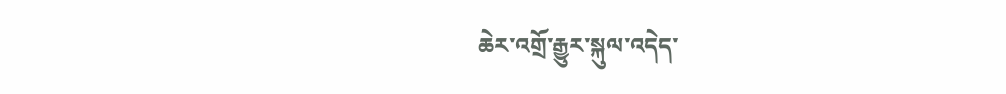ཆེར་འགྲོ་རྒྱུར་སྐུལ་འདེད་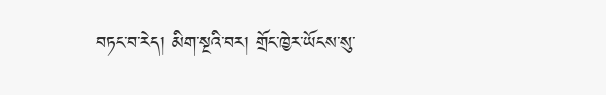བཏང་བ་རེད། མིག་སྔའི་བར། གྲོང་ཁྱེར་ཡོངས་སུ་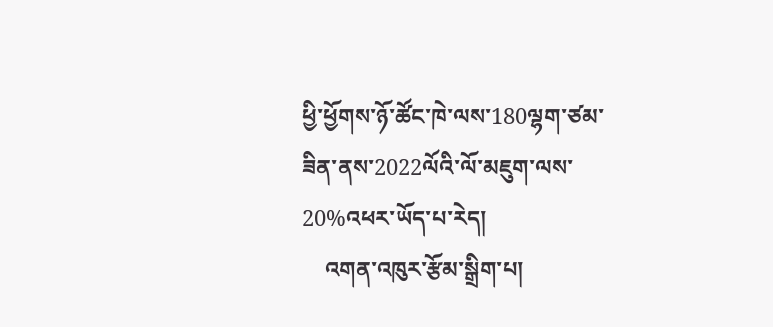ཕྱི་ཕྱོགས་ཉོ་ཚོང་ཁེ་ལས་180ལྷག་ཙམ་ཟིན་ནས་2022ལོའི་ལོ་མཇུག་ལས་20%འཕར་ཡོད་པ་རེད།
    འགན་འཁུར་རྩོམ་སྒྲིག་པ།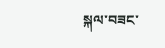སྐལ་བཟང་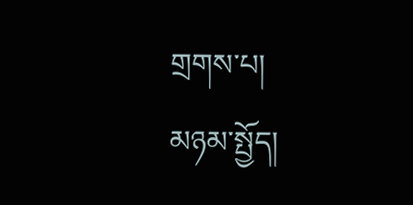གྲགས་པ།
མཉམ་སྤྱོད།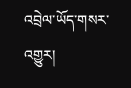འབྲེལ་ཡོད་གསར་འགྱུར།